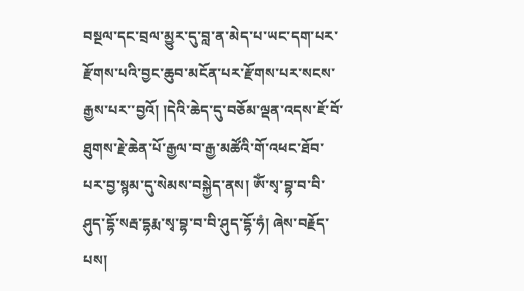བསྔལ་དང་བྲལ་མྱུར་དུ་བླ་ན་མེད་པ་ཡང་དག་པར་རྫོགས་པའི་བྱང་ཆུབ་མངོན་པར་རྫོགས་པར་སངས་རྒྱས་པར་་བྱའོ། །དེའི་ཆེད་དུ་བཅོམ་ལྡན་འདས་ཇོ་བོ་ཐུགས་རྗེ་ཆེན་པོ་རྒྱལ་བ་རྒྱ་མཚོའི་གོ་འཕང་ཐོབ་པར་བྱ་སྙམ་དུ་སེམས་བསྐྱེད་ནས། ཨོཾ་སྭ་བྷ་བ་བི་ཤུད་དྷོ་སརྦ་དྷརྨ་སྭ་བྷ་བ་བི་ཤུད་དྷོ་ཧཾ། ཞེས་བརྗོད་པས།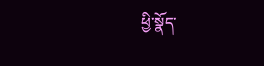ཕྱི་སྣོད་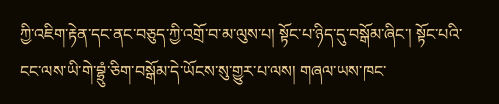ཀྱི་འཇིག་རྟེན་དང་ནང་བཅུད་ཀྱི་འགྲོ་བ་མ་ལུས་པ། སྟོང་པ་ཉིད་དུ་བསྒོམ་ཞིང་། སྟོང་པའི་ངང་ལས་ཡི་གེ་བྷྲུཾ་ཅིག་བསྒོམ་དེ་ཡོངས་སུ་གྱུར་པ་ལས། གཞལ་ཡས་ཁང་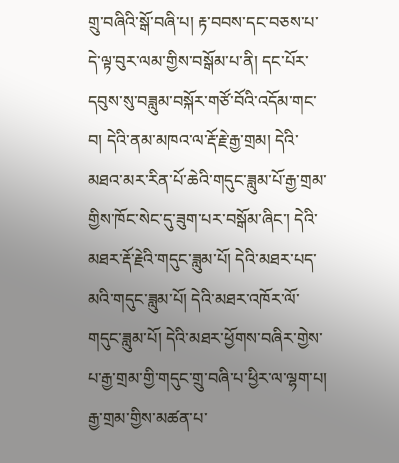གྲུ་བཞིའི་སྒོ་བཞི་པ། རྟ་བབས་དང་བཅས་པ་དེ་ལྟ་བུར་ལམ་གྱིས་བསྒོམ་པ་ནི། དང་པོར་དབུས་སུ་བཟླུམ་བསྐོར་གཙོ་བོའི་འདོམ་གང་བ། དེའི་ནམ་མཁའ་ལ་རྡོ་རྗེ་རྒྱ་གྲམ། དེའི་མཐའ་མར་རིན་པོ་ཆེའི་གདུང་ཟླུམ་པོ་རྒྱ་གྲམ་གྱིས་ཁོང་སེང་དུ་ཟུག་པར་བསྒོམ་ཞིང་། དེའི་མཐར་རྡོ་རྗེའི་གདུང་ཟླུམ་པོ། དེའི་མཐར་པད་མའི་གདུང་ཟླུམ་པོ། དེའི་མཐར་འཁོར་ལོ་གདུང་ཟླུམ་པོ། དེའི་མཐར་ཕྱོགས་བཞིར་གྱེས་པ་རྒྱ་གྲམ་གྱི་གདུང་གྲུ་བཞི་པ་ཕྱིར་ལ་ལྷག་པ། རྒྱ་གྲམ་གྱིས་མཚན་པ་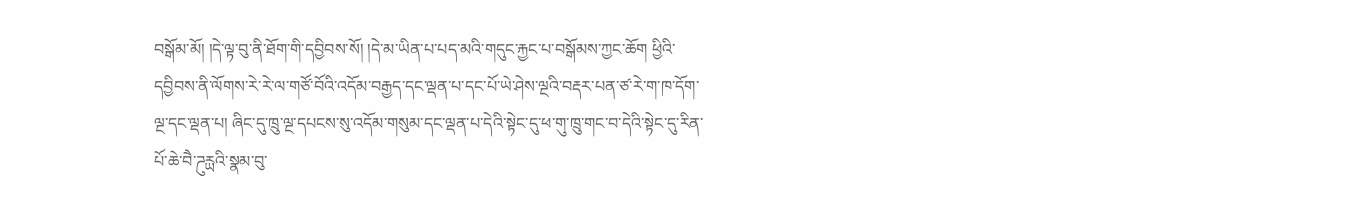བསྒོམ་མོ། །དེ་ལྟ་བུ་ནི་ཐོག་གི་དབྱིབས་སོ། །དེ་མ་ཡིན་པ་པད་མའི་གདུང་རྐྱང་པ་བསྒོམས་ཀྱང་ཆོག ཕྱིའི་དབྱིབས་ནི་ལོགས་རེ་རེ་ལ་གཙོ་བོའི་འདོམ་བརྒྱད་དང་ལྡན་པ་དང་པོ་ཡེ་ཤེས་ལྔའི་བརྡར་པན་ཙ་རེ་ག་ཁ་དོག་ལྔ་དང་ལྡན་པ། ཞིང་དུ་ཁྲུ་ལྔ་དཔངས་སུ་འདོམ་གསུམ་དང་ལྡན་པ་དེའི་སྟེང་དུ་ཕ་གུ་ཁྲུ་གང་བ་དེའི་སྟེང་དུ་རིན་པོ་ཆེ་བཻ་ཌུརྻའི་སྣམ་བུ་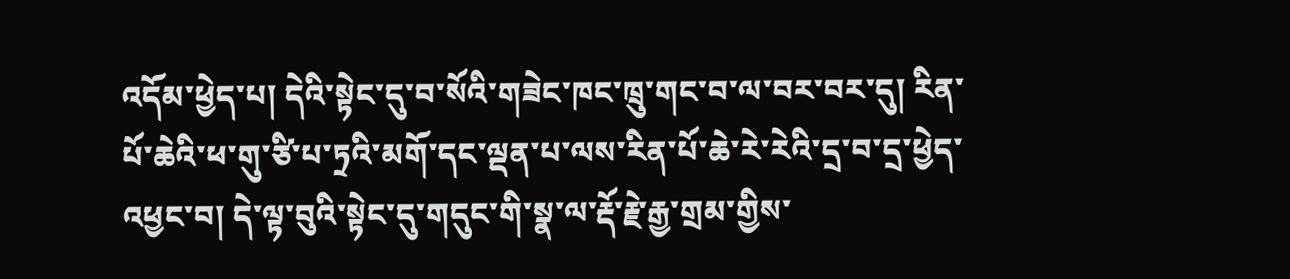འདོམ་ཕྱེད་པ། དེའི་སྟེང་དུ་བ་སོའི་གཟེང་ཁང་ཁྲུ་གང་བ་ལ་བར་བར་དུ། རིན་པོ་ཆེའི་ཕ་གུ་ཙི་པ་ཏྲའི་མགོ་དང་ལྡན་པ་ལས་རིན་པོ་ཆེ་རེ་རེའི་དྲ་བ་དྲ་ཕྱེད་འཕྱང་བ། དེ་ལྟ་བུའི་སྟེང་དུ་གདུང་གི་སྣ་ལ་རྡོ་རྗེ་རྒྱ་གྲམ་གྱིས་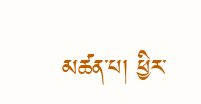མཚན་པ། ཕྱིར་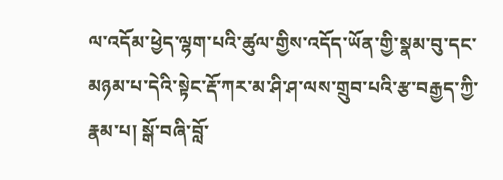ལ་འདོམ་ཕྱེད་ལྷག་པའི་ཚུལ་གྱིས་འདོད་ཡོན་གྱི་སྣམ་བུ་དང་མཉམ་པ་དེའི་སྟེང་རྡོ་ཀར་མ་ཤི་ཤ་ལས་གྲུབ་པའི་རྩ་བརྒྱད་ཀྱི་རྣམ་པ། སྒོ་བཞི་བློ་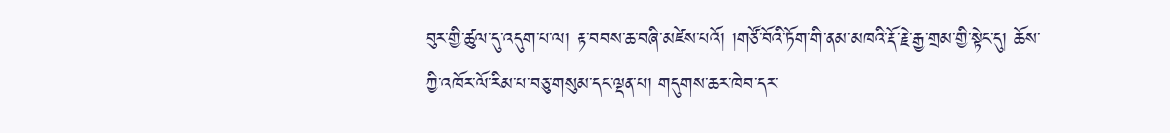བུར་གྱི་ཚུལ་དུ་འདུག་པ་ལ། རྟ་བབས་ཆ་བཞི་མཛེས་པའོ། །གཙོ་བོའི་ཏོག་གི་ནམ་མཁའི་རྡོ་རྗེ་རྒྱ་གྲམ་གྱི་སྟེང་དུ། ཆོས་ཀྱི་འཁོར་ལོ་རིམ་པ་བཅུ་གསུམ་དང་ལྡན་པ། གདུགས་ཆར་ཁེབ་དར་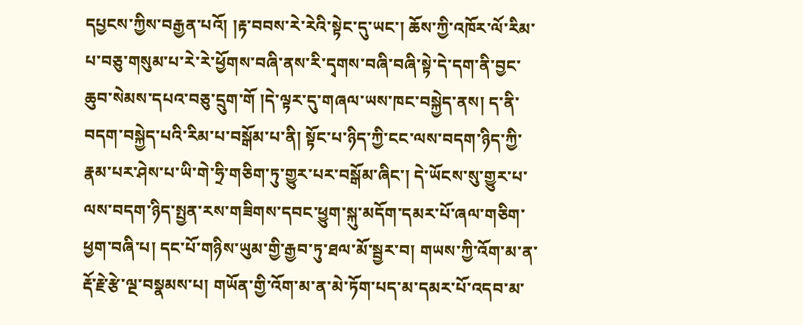དཔྱངས་ཀྱིས་བརྒྱན་པའོ། །རྟ་བབས་རེ་རེའི་སྟེང་དུ་ཡང་། ཆོས་ཀྱི་འཁོར་ལོ་རིམ་པ་བཅུ་གསུམ་པ་རེ་རེ་ཕྱོགས་བཞི་ནས་རི་དྭགས་བཞི་བཞི་སྟེ་དེ་དག་ནི་བྱང་ཆུབ་སེམས་དཔའ་བཅུ་དྲུག་གོ །དེ་ལྟར་དུ་གཞལ་ཡས་ཁང་བསྐྱེད་ནས། ད་ནི་བདག་བསྐྱེད་པའི་རིམ་པ་བསྒོམ་པ་ནི། སྟོང་པ་ཉིད་ཀྱི་ངང་ལས་བདག་ཉིད་ཀྱི་རྣམ་པར་ཤེས་པ་ཡི་གེ་ཧྲི་གཅིག་ཏུ་གྱུར་པར་བསྒོམ་ཞིང་། དེ་ཡོངས་སུ་གྱུར་པ་ལས་བདག་ཉིད་སྤྱན་རས་གཟིགས་དབང་ཕྱུག་སྐུ་མདོག་དམར་པོ་ཞལ་གཅིག་ཕྱག་བཞི་པ། དང་པོ་གཉིས་ཡུམ་གྱི་རྒྱབ་ཏུ་ཐལ་མོ་སྦྱར་བ། གཡས་ཀྱི་འོག་མ་ན་རྡོ་རྗེ་རྩེ་ལྔ་བསྣམས་པ། གཡོན་གྱི་འོག་མ་ན་མེ་ཏོག་པད་མ་དམར་པོ་འདབ་མ་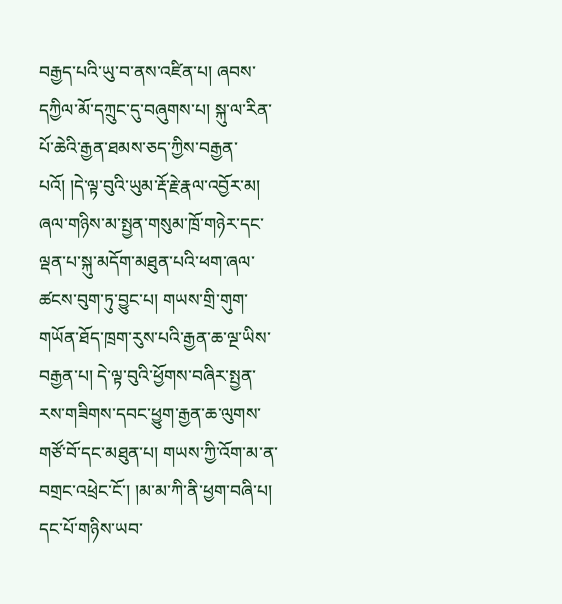བརྒྱད་པའི་ཡུ་བ་ནས་འཛིན་པ། ཞབས་དཀྱིལ་མོ་དཀྲུང་དུ་བཞུགས་པ། སྐུ་ལ་རིན་པོ་ཆེའི་རྒྱན་ཐམས་ཅད་ཀྱིས་བརྒྱན་པའོ། །དེ་ལྟ་བུའི་ཡུམ་རྡོ་རྗེ་རྣལ་འབྱོར་མ། ཞལ་གཉིས་མ་སྤྱན་གསུམ་ཁྲོ་གཉེར་དང་ལྡན་པ་སྐུ་མདོག་མཐུན་པའི་ཕག་ཞལ་ཚངས་བུག་ཏུ་བྱུང་པ། གཡས་གྲི་གུག་གཡོན་ཐོད་ཁྲག་རུས་པའི་རྒྱན་ཆ་ལྔ་ཡིས་བརྒྱན་པ། དེ་ལྟ་བུའི་ཕྱོགས་བཞིར་སྤྱན་རས་གཟིགས་དབང་ཕྱུག་རྒྱན་ཆ་ལུགས་གཙོ་བོ་དང་མཐུན་པ། གཡས་ཀྱི་འོག་མ་ན་བགྲང་འཕྲེང་ངོ་། །མ་མ་ཀི་ནི་ཕྱག་བཞི་པ། དང་པོ་གཉིས་ཡབ་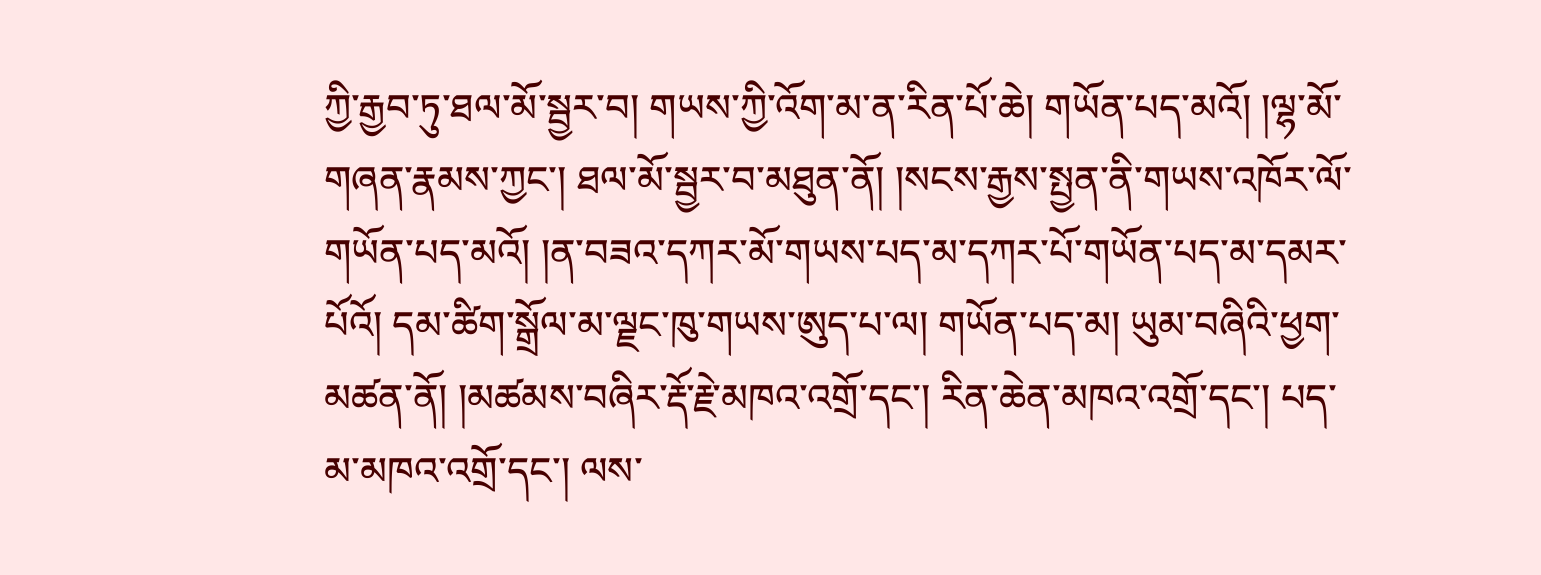ཀྱི་རྒྱབ་ཏུ་ཐལ་མོ་སྦྱར་བ། གཡས་ཀྱི་འོག་མ་ན་རིན་པོ་ཆེ། གཡོན་པད་མའོ། །ལྷ་མོ་གཞན་རྣམས་ཀྱང་། ཐལ་མོ་སྦྱར་བ་མཐུན་ནོ། །སངས་རྒྱས་སྤྱན་ནི་གཡས་འཁོར་ལོ་གཡོན་པད་མའོ། །ན་བཟའ་དཀར་མོ་གཡས་པད་མ་དཀར་པོ་གཡོན་པད་མ་དམར་པོའོ། དམ་ཚིག་སྒྲོལ་མ་ལྗང་ཁུ་གཡས་ཨུད་པ་ལ། གཡོན་པད་མ། ཡུམ་བཞིའི་ཕྱག་མཚན་ནོ། །མཚམས་བཞིར་རྡོ་རྗེ་མཁའ་འགྲོ་དང་། རིན་ཆེན་མཁའ་འགྲོ་དང་། པད་མ་མཁའ་འགྲོ་དང་། ལས་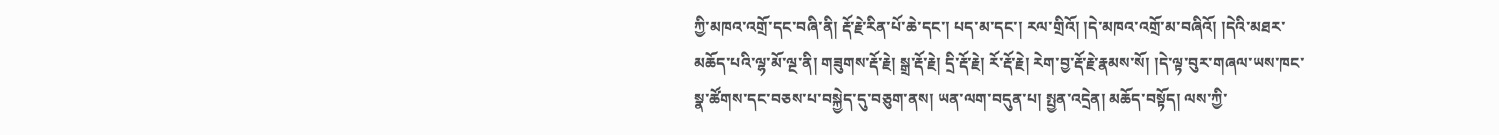ཀྱི་མཁའ་འགྲོ་དང་བཞི་ནི། རྡོ་རྗེ་རིན་པོ་ཆེ་དང་། པད་མ་དང་། རལ་གྲིའོ། །དེ་མཁའ་འགྲོ་མ་བཞིའོ། །དེའི་མཐར་མཆོད་པའི་ལྷ་མོ་ལྔ་ནི། གཟུགས་རྡོ་རྗེ། སྒྲ་རྡོ་རྗེ། དྲི་རྡོ་རྗེ། རོ་རྡོ་རྗེ། རེག་བྱ་རྡོ་རྗེ་རྣམས་སོ། །དེ་ལྟ་བུར་གཞལ་ཡས་ཁང་སྣ་ཚོགས་དང་བཅས་པ་བསྐྱེད་དུ་བཅུག་ནས། ཡན་ལག་བདུན་པ། སྤྱན་འདྲེན། མཆོད་བསྟོད། ལས་ཀྱི་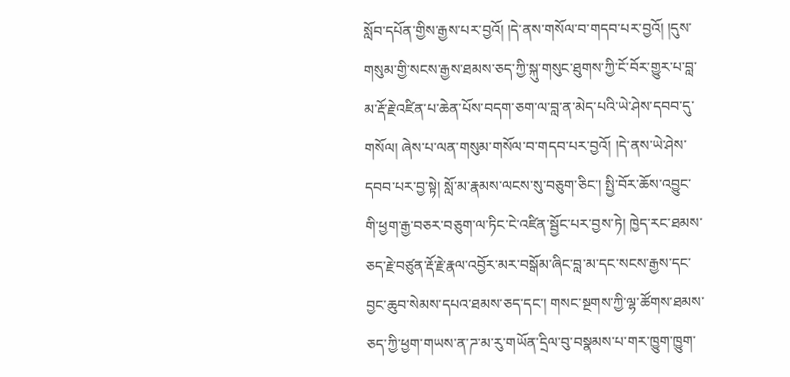སློབ་དཔོན་གྱིས་རྒྱས་པར་བྱའོ། །དེ་ནས་གསོལ་བ་གདབ་པར་བྱའོ། །དུས་གསུམ་གྱི་སངས་རྒྱས་ཐམས་ཅད་ཀྱི་སྐུ་གསུང་ཐུགས་ཀྱི་ངོ་བོར་གྱུར་པ་བླ་མ་རྡོ་རྗེ་འཛིན་པ་ཆེན་པོས་བདག་ཅག་ལ་བླ་ན་མེད་པའི་ཡེ་ཤེས་དབབ་དུ་གསོལ། ཞེས་པ་ལན་གསུམ་གསོལ་བ་གདབ་པར་བྱའོ། །དེ་ནས་ཡེ་ཤེས་དབབ་པར་བྱ་སྟེ། སློ་མ་རྣམས་ལངས་སུ་བཅུག་ཅིང་། སྤྱི་བོར་ཆོས་འབྱུང་གི་ཕྱག་རྒྱ་བཅར་བཅུག་ལ་ཏིང་ངེ་འཛིན་སྦྱོང་པར་བྱས་ཏེ། ཁྱེད་རང་ཐམས་ཅད་རྗེ་བཙུན་རྡོ་རྗེ་རྣལ་འབྱོར་མར་བསྒོམ་ཞིང་བླ་མ་དང་སངས་རྒྱས་དང་བྱང་ཆུབ་སེམས་དཔའ་ཐམས་ཅད་དང་། གསང་སྔགས་ཀྱི་ལྷ་ཚོགས་ཐམས་ཅད་ཀྱི་ཕྱག་གཡས་ན་ཌ་མ་རུ་གཡོན་དྲིལ་བུ་བསྣམས་པ་གར་ཁྱུག་ཁྱུག་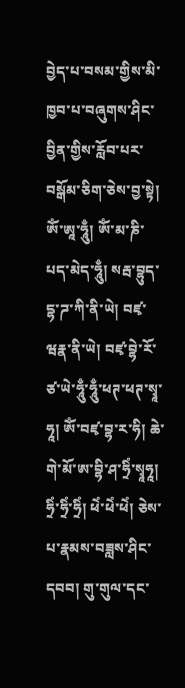བྱེད་པ་བསམ་གྱིས་མི་ཁྱབ་པ་བཞུགས་ཤིང་བྱིན་གྱིས་རློབ་པར་བསྒོམ་ཅིག་ཅེས་བྱ་སྟེ། ཨོཾ་ཨཱ་ཧཱུྃ། ཨོཾ་མ་ཎི་པད་མེད་ཧཱུྃ། སརྦ་བྷུད་དྷ་ཌ་ཀི་ནི་ཡེ། བཛྭ་ཝརྣ་ནི་ཡེ། བཛྭ་བྷེ་རོ་ཙ་ཡེ་ཧཱུྃ་ཧཱུྃ་ཕཊ་ཕཊ་སྭཱ་ཧཱ། ཨོཾ་བཛྭ་བྷ་ར་ཧི། ཆེ་གེ་མོ་ཨ་བྷི་ཤ་ཧྲིཾ་སྭཱཧཱ། ཧྲིཾ་ཧྲིཾ་ཧྲིཾ། ཕེཾ་ཕེཾ་ཕེཾ། ཅེས་པ་རྣམས་བཟླས་ཤིང་དབབ། གུ་གུལ་དང་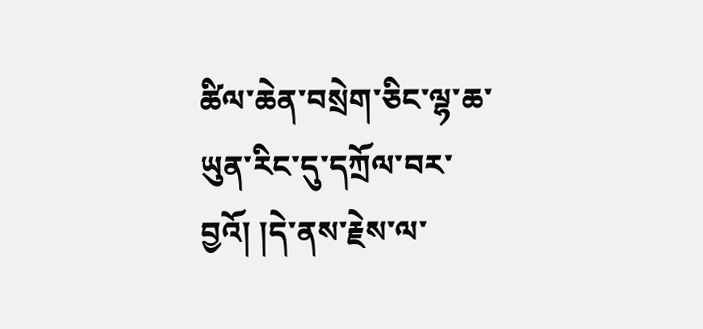ཚིལ་ཆེན་བསྲེག་ཅིང་ལྷ་ཆ་ཡུན་རིང་དུ་དཀྲོལ་བར་བྱའོ། །དེ་ནས་རྗེས་ལ་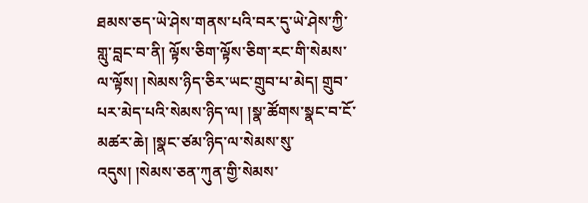ཐམས་ཅད་ཡེ་ཤེས་གནས་པའི་བར་དུ་ཡེ་ཤེས་ཀྱི་གླུ་བླང་བ་ནི། ལྟོས་ཅིག་ལྟོས་ཅིག་རང་གི་སེམས་ལ་ལྟོས། །སེམས་ཉིད་ཅིར་ཡང་གྲུབ་པ་མེད། གྲུབ་པར་མེད་པའི་སེམས་ཉིད་ལ། །སྣ་ཚོགས་སྣང་བ་ངོ་མཚར་ཆེ། །སྣང་ཙམ་ཉིད་ལ་སེམས་སུ་འདུས། །སེམས་ཅན་ཀུན་གྱི་སེམས་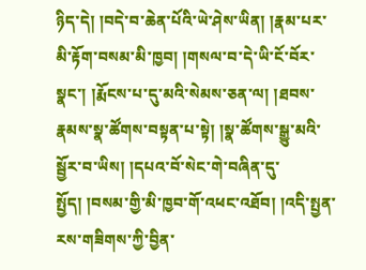ཉིད་དེ། །བདེ་བ་ཆེན་པོའི་ཡེ་ཤེས་ཡིན། །རྣམ་པར་མི་རྟོག་བསམ་མི་ཁྱབ། །གསལ་བ་དེ་ཡི་ངོ་བོར་སྣང་། །རྨོངས་པ་དུ་མའི་སེམས་ཅན་ལ། །ཐབས་རྣམས་སྣ་ཚོགས་བསྟན་པ་སྟེ། །སྣ་ཚོགས་སྒྱུ་མའི་སྦྱོར་བ་ཡིས། །དཔའ་བོ་སེང་གེ་བཞིན་དུ་སྤྱོད། །བསམ་གྱི་མི་ཁྱབ་གོ་འཕང་འཐོབ། །འདི་སྤྱན་རས་གཟིགས་ཀྱི་བྱིན་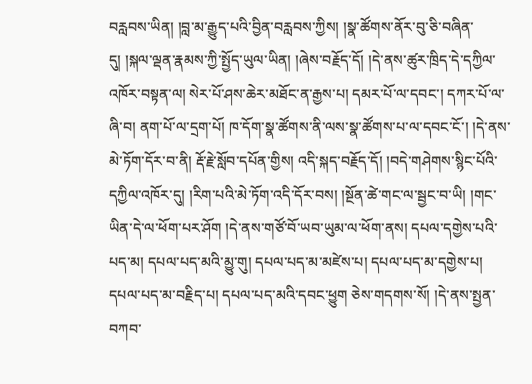བརླབས་ཡིན། །བླ་མ་རྒྱུད་པའི་བྱིན་བརླབས་ཀྱིས། །སྣ་ཚོགས་ནོར་བུ་ཅི་བཞིན་དུ། །སྐལ་ལྡན་རྣམས་ཀྱི་སྤྱོད་ཡུལ་ཡིན། །ཞེས་བརྗོད་དོ། །དེ་ནས་ཚུར་ཁྲིད་དེ་དཀྱིལ་འཁོར་བསྟན་ལ། སེར་པོ་ཤས་ཆེར་མཐོང་ན་རྒྱས་པ། དམར་པོ་ལ་དབང་། དཀར་པོ་ལ་ཞི་བ། ནག་པོ་ལ་དྲག་པོ། ཁ་དོག་སྣ་ཚོགས་ནི་ལས་སྣ་ཚོགས་པ་ལ་དབང་ངོ་། །དེ་ནས་མེ་ཏོག་དོར་བ་ནི། རྡོ་རྗེ་སློབ་དཔོན་གྱིས། འདི་སྐད་བརྗོད་དོ། །བདེ་གཤེགས་སྙིང་པོའི་དཀྱིལ་འཁོར་དུ། །རིག་པའི་མེ་ཏོག་འདི་དོར་བས། །སྔོན་ཚེ་གང་ལ་སྦྱང་བ་ཡི། །གང་ཡིན་དེ་ལ་ཕོག་པར་ཤོག །དེ་ནས་གཙོ་བོ་ཡབ་ཡུམ་ལ་ཕོག་ནས། དཔལ་དགྱེས་པའི་པད་མ། དཔལ་པད་མའི་མྱུ་གུ། དཔལ་པད་མ་མཛེས་པ། དཔལ་པད་མ་དགྱེས་པ། དཔལ་པད་མ་བརྗིད་པ། དཔལ་པད་མའི་དབང་ཕྱུག ཅེས་གདགས་སོ། །དེ་ནས་སྤྱན་བཀབ་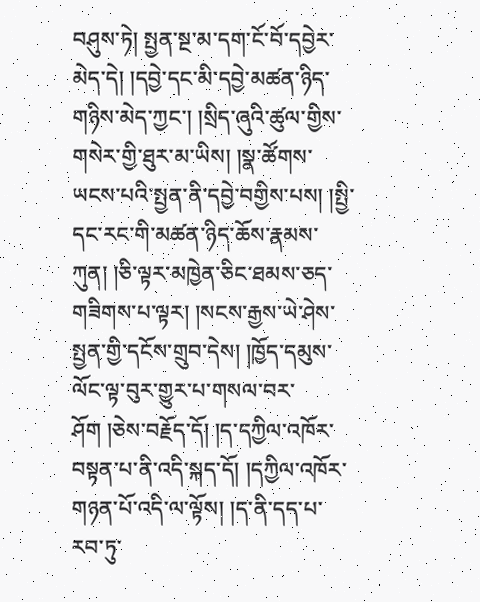བཤུས་ཏེ། སྤྱན་སྔ་མ་དག་ངོ་བོ་དབྱེར་མེད་དེ། །དབྱེ་དང་མི་དབྱེ་མཚན་ཉིད་གཉིས་མེད་ཀྱང་། །སྲིད་ཞུའི་ཚུལ་གྱིས་གསེར་གྱི་ཐུར་མ་ཡིས། །སྣ་ཚོགས་ཡངས་པའི་སྤྱན་ནི་དབྱེ་བགྱིས་པས། །སྤྱི་དང་རང་གི་མཚན་ཉིད་ཆོས་རྣམས་ཀུན། །ཅི་ལྟར་མཁྱེན་ཅིང་ཐམས་ཅད་གཟིགས་པ་ལྟར། །སངས་རྒྱས་ཡེ་ཤེས་སྤྱན་གྱི་དངོས་གྲུབ་དེས། །ཁྱོད་དམུས་ལོང་ལྟ་བུར་གྱུར་པ་གསལ་བར་ཤོག །ཅེས་བརྗོད་དོ། །ད་དཀྱིལ་འཁོར་བསྟན་པ་ནི་འདི་སྐད་དོ། །དཀྱིལ་འཁོར་གཉན་པོ་འདི་ལ་ལྟོས། །ད་ནི་དད་པ་རབ་ཏུ་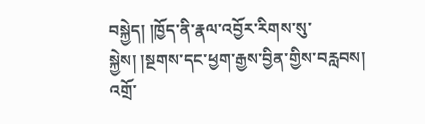བསྐྱེད། །ཁྱོད་ནི་རྣལ་འབྱོར་རིགས་སུ་སྐྱེས། །སྔགས་དང་ཕྱག་རྒྱས་བྱིན་གྱིས་བརླབས། འགྲོ་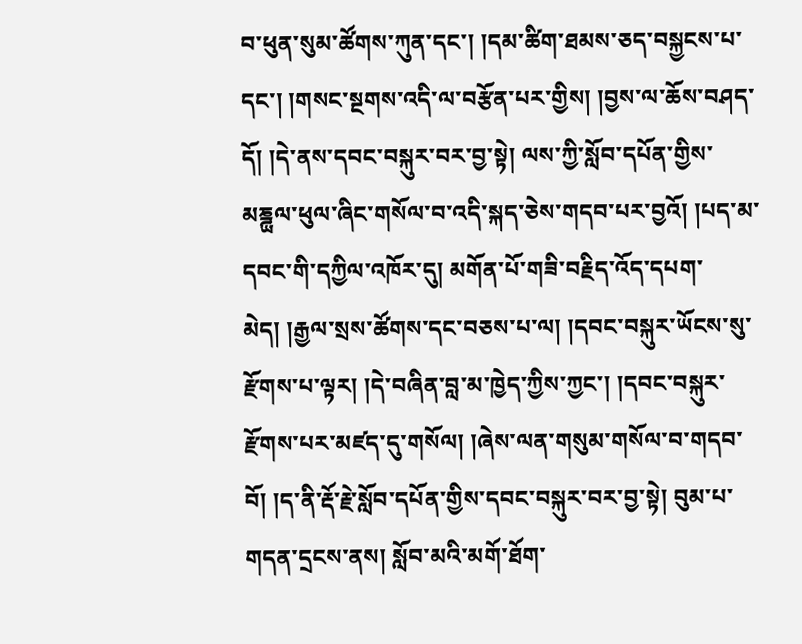བ་ཕུན་སུམ་ཚོགས་ཀུན་དང་། །དམ་ཚིག་ཐམས་ཅད་བསྐྱངས་པ་དང་། །གསང་སྔགས་འདི་ལ་བརྩོན་པར་གྱིས། །བྱས་ལ་ཆོས་བཤད་དོ། །དེ་ནས་དབང་བསྐུར་བར་བྱ་སྟེ། ལས་ཀྱི་སློབ་དཔོན་གྱིས་མཎྜྻལ་ཕུལ་ཞིང་གསོལ་བ་འདི་སྐད་ཅེས་གདབ་པར་བྱའོ། །པད་མ་དབང་གི་དཀྱིལ་འཁོར་དུ། མགོན་པོ་གཟི་བརྗིད་འོད་དཔག་མེད། །རྒྱལ་སྲས་ཚོགས་དང་བཅས་པ་ལ། །དབང་བསྐུར་ཡོངས་སུ་རྫོགས་པ་ལྟར། །དེ་བཞིན་བླ་མ་ཁྱེད་ཀྱིས་ཀྱང་། །དབང་བསྐུར་རྫོགས་པར་མཛད་དུ་གསོལ། །ཞེས་ལན་གསུམ་གསོལ་བ་གདབ་བོ། །ད་ནི་རྡོ་རྗེ་སློབ་དཔོན་གྱིས་དབང་བསྐུར་བར་བྱ་སྟེ། བུམ་པ་གདན་དྲངས་ནས། སློབ་མའི་མགོ་ཐོག་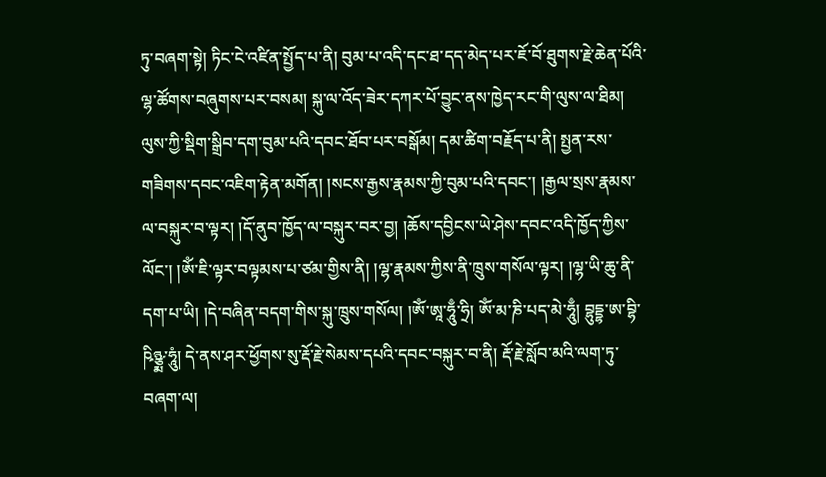ཏུ་བཞག་སྟེ། ཏིང་ངེ་འཛིན་སྤྱོད་པ་ནི། བུམ་པ་འདི་དང་ཐ་དད་མེད་པར་ཇོ་བོ་ཐུགས་རྗེ་ཆེན་པོའི་ལྷ་ཚོགས་བཞུགས་པར་བསམ། སྐུ་ལ་འོད་ཟེར་དཀར་པོ་བྱུང་ནས་ཁྱེད་རང་གི་ལུས་ལ་ཐིམ། ལུས་ཀྱི་སྡིག་སྒྲིབ་དག་བུམ་པའི་དབང་ཐོབ་པར་བསྒོམ། དམ་ཚིག་བརྗོད་པ་ནི། སྤྱན་རས་གཟིགས་དབང་འཇིག་རྟེན་མགོན། །སངས་རྒྱས་རྣམས་ཀྱི་བུམ་པའི་དབང་། །རྒྱལ་སྲས་རྣམས་ལ་བསྐུར་བ་ལྟར། །དོ་ནུབ་ཁྱོད་ལ་བསྐུར་བར་བྱ། །ཆོས་དབྱིངས་ཡེ་ཤེས་དབང་འདི་ཁྱོད་ཀྱིས་ལོང་། །ཨོཾ་ཇི་ལྟར་བལྟམས་པ་ཙམ་གྱིས་ནི། །ལྷ་རྣམས་ཀྱིས་ནི་ཁྲུས་གསོལ་ལྟར། །ལྷ་ཡི་ཆུ་ནི་དག་པ་ཡི། །དེ་བཞིན་བདག་གིས་སྐུ་ཁྲུས་གསོལ། །ཨོཾ་ཨཱ་ཧཱུྃ་ཧྲི། ཨོཾ་མ་ཎི་པད་མེ་ཧཱུྃ། བྷུདྡྷ་ཨ་བྷི་ཥིཉྩྨ་ཧཱུཾ། དེ་ནས་ཤར་ཕྱོགས་སུ་རྡོ་རྗེ་སེམས་དཔའི་དབང་བསྐུར་བ་ནི། རྡོ་རྗེ་སློབ་མའི་ལག་ཏུ་བཞག་ལ།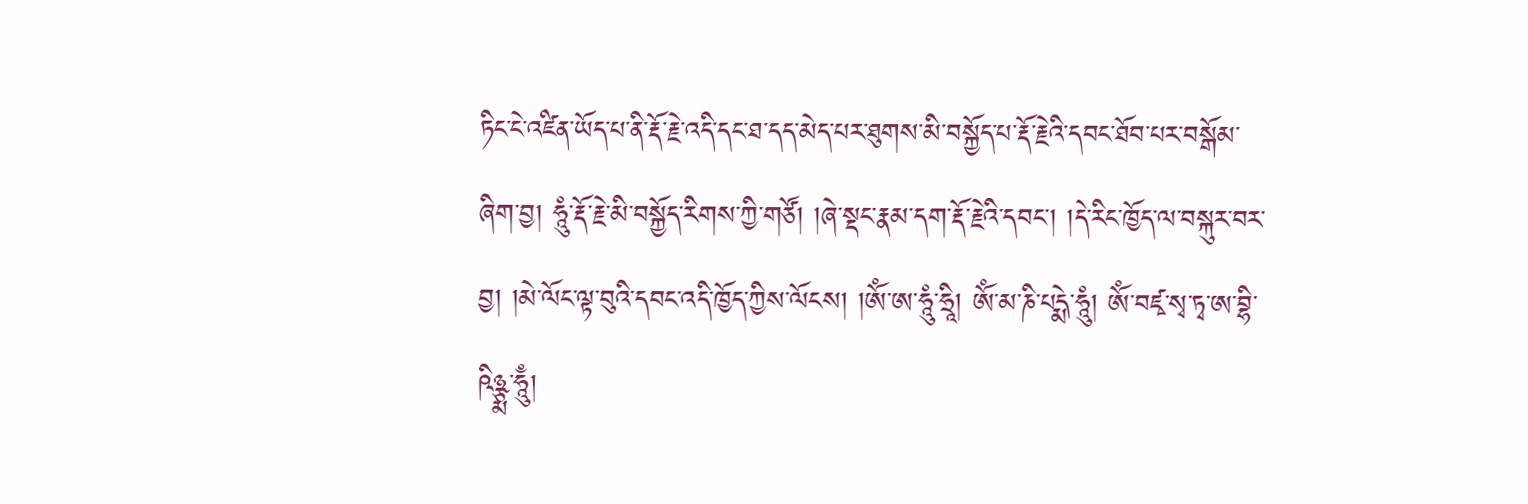ཏིང་ངེ་འཛིན་ཡོད་པ་ནི་རྡོ་རྗེ་འདི་དང་ཐ་དད་མེད་པར་ཐུགས་མི་བསྐྱོད་པ་རྡོ་རྗེའི་དབང་ཐོབ་པར་བསྒོམ་ཞིག་བྱ། ཧཱུཾ་རྡོ་རྗེ་མི་བསྐྱོད་རིགས་ཀྱི་གཙོ། །ཞེ་སྡང་རྣམ་དག་རྡོ་རྗེའི་དབང་། །དེ་རིང་ཁྱོད་ལ་བསྐུར་བར་བྱ། །མེ་ལོང་ལྟ་བུའི་དབང་འདི་ཁྱོད་ཀྱིས་ལོངས། །ཨོཾ་ཨ་ཧཱུཾ་ཧྲཱི། ཨོཾ་མ་ཎི་པདྨེ་ཧཱུཾ། ཨོཾ་བཛྭ་སྭ་ཏྭ་ཨ་བྷི་ཥིཉྩྨ་ཧཱུྃ།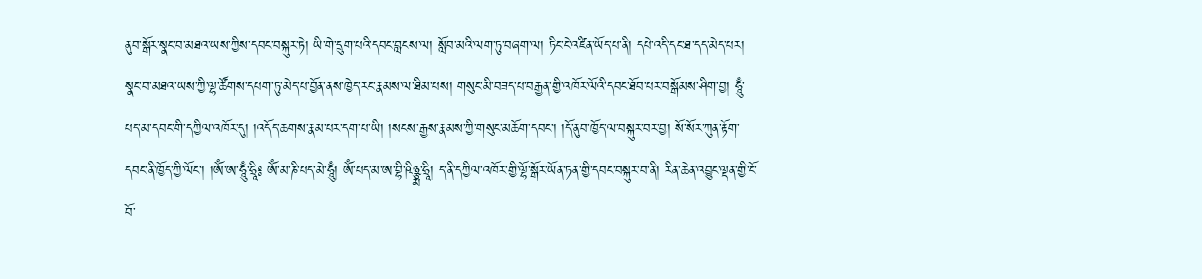ནུབ་སྒོར་སྣང་བ་མཐའ་ཡས་ཀྱིས་དབང་བསྐུར་ཏེ། ཡི་གེ་དྲུག་པའི་དབང་བླངས་ལ། སློབ་མའི་ལག་ཏུ་བཞག་ལ། ཏིང་ངེ་འཛིན་ཡོད་པ་ནི། དཔེ་འདི་དང་ཐ་དད་མེད་པར། སྣང་བ་མཐའ་ཡས་ཀྱི་ལྷ་ཚོགས་དཔག་ཏུ་མེད་པ་བྱོན་ནས་ཁྱེད་རང་རྣམས་ལ་ཐིམ་པས། གསུང་མི་བཟད་པ་བརྒྱན་གྱི་འཁོར་ལོའི་དབང་ཐོབ་པར་བསྒོམས་ཤིག་བྱ། ཧཱུྃ་པད་མ་དབང་གི་དཀྱིལ་འཁོར་དུ། །འདོད་ཆགས་རྣམ་པར་དག་པ་ཡི། །སངས་རྒྱས་རྣམས་ཀྱི་གསུང་མཆོག་དབང་། །དོ་ནུབ་ཁྱོད་ལ་བསྐུར་བར་བྱ། སོ་སོར་ཀུན་རྟོག་དབང་ནི་ཁྱོད་ཀྱི་ལོང་། །ཨོཾ་ཨ་ཧཱུྃ་ཧྲཱི༔ ཨོཾ་མ་ཎི་པད་མེ་ཧཱུྃ། ཨོཾ་པད་མ་ཨ་བྷི་ཥིཉྩྨ་ཧྲཱི། ད་ནི་དཀྱིལ་འཁོར་གྱི་ལྷོ་སྒོར་ཡོན་ཏན་གྱི་དབང་བསྐུར་བ་ནི། རིན་ཆེན་འབྱུང་ལྡན་གྱི་ངོ་བོ་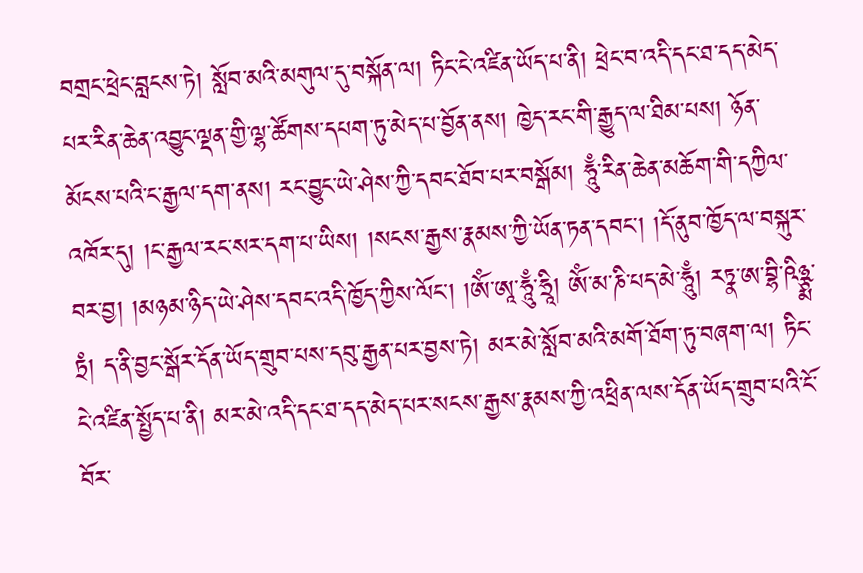བགྲང་ཕྲེང་བླངས་ཏེ། སློབ་མའི་མགུལ་དུ་བསྐོན་ལ། ཏིང་ངེ་འཛིན་ཡོད་པ་ནི། ཕྲེང་བ་འདི་དང་ཐ་དད་མེད་པར་རིན་ཆེན་འབྱུང་ལྡན་གྱི་ལྷ་ཚོགས་དཔག་ཏུ་མེད་པ་བྱོན་ནས། ཁྱེད་རང་གི་རྒྱུད་ལ་ཐིམ་པས། ཉོན་མོངས་པའི་ང་རྒྱལ་དག་ནས། རང་བྱུང་ཡེ་ཤེས་ཀྱི་དབང་ཐོབ་པར་བསྒོམ། ཧཱུྃ་རིན་ཆེན་མཆོག་གི་དཀྱིལ་འཁོར་དུ། །ང་རྒྱལ་རང་སར་དག་པ་ཡིས། །སངས་རྒྱས་རྣམས་ཀྱི་ཡོན་ཏན་དབང་། །དོ་ནུབ་ཁྱོད་ལ་བསྐུར་བར་བྱ། །མཉམ་ཉིད་ཡེ་ཤེས་དབང་འདི་ཁྱོད་ཀྱིས་ལོང་། །ཨོཾ་ཨཱ་ཧཱུྃ་ཧྲཱི། ཨོཾ་མ་ཎི་པད་མེ་ཧཱུྃ། རཏྣ་ཨ་བྷི་ཥིཉྩྨ་ཏྲཾ། ད་ནི་བྱང་སྒོར་དོན་ཡོད་གྲུབ་པས་དབུ་རྒྱན་པར་བྱས་ཏེ། མར་མེ་སློབ་མའི་མགོ་ཐོག་ཏུ་བཞག་ལ། ཏིང་ངེ་འཛིན་སྤྱོད་པ་ནི། མར་མེ་འདི་དང་ཐ་དད་མེད་པར་སངས་རྒྱས་རྣམས་ཀྱི་འཕྲིན་ལས་དོན་ཡོད་གྲུབ་པའི་ངོ་བོར་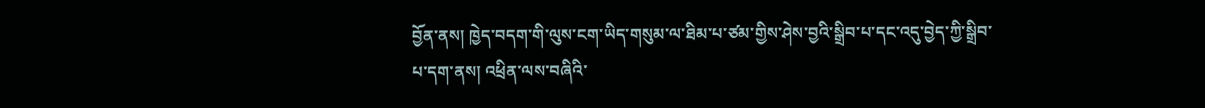བྱོན་ནས། ཁྱེད་བདག་གི་ལུས་ངག་ཡིད་གསུམ་ལ་ཐིམ་པ་ཙམ་གྱིས་ཤེས་བྱའི་སྒྲིབ་པ་དང་འདུ་བྱེད་ཀྱི་སྒྲིབ་པ་དག་ནས། འཕྲིན་ལས་བཞིའི་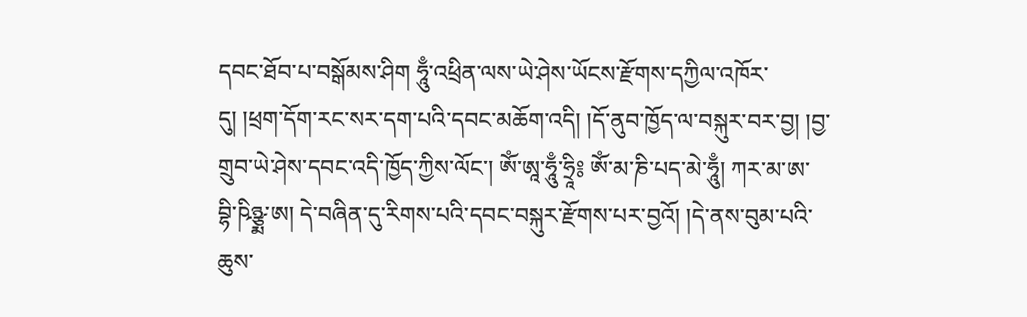དབང་ཐོབ་པ་བསྒོམས་ཤིག ཧཱུྃ་འཕྲིན་ལས་ཡེ་ཤེས་ཡོངས་རྫོགས་དཀྱིལ་འཁོར་དུ། །ཕྲག་དོག་རང་སར་དག་པའི་དབང་མཆོག་འདི། །དོ་ནུབ་ཁྱོད་ལ་བསྐུར་བར་བྱ། །བྱ་གྲུབ་ཡེ་ཤེས་དབང་འདི་ཁྱོད་ཀྱིས་ལོང་། ཨོཾ་ཨཱ་ཧཱུྃ་ཧྲཱི༔ ཨོཾ་མ་ཎི་པད་མེ་ཧཱུྃ། ཀར་མ་ཨ་བྷི་ཥིཉྩྨ་ཨ། དེ་བཞིན་དུ་རིགས་པའི་དབང་བསྐུར་རྫོགས་པར་བྱའོ། །དེ་ནས་བུམ་པའི་ཆུས་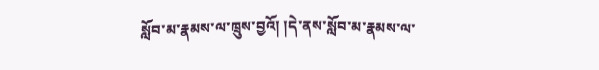སློབ་མ་རྣམས་ལ་ཁྲུས་བྱའོ། །དེ་ནས་སློབ་མ་རྣམས་ལ་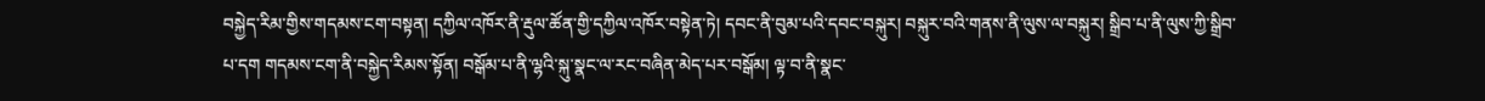བསྐྱེད་རིམ་གྱིས་གདམས་ངག་བསྟན། དཀྱིལ་འཁོར་ནི་རྡུལ་ཚོན་གྱི་དཀྱིལ་འཁོར་བསྟེན་ཏེ། དབང་ནི་བུམ་པའི་དབང་བསྐུར། བསྐུར་བའི་གནས་ནི་ལུས་ལ་བསྐུར། སྒྲིབ་པ་ནི་ལུས་ཀྱི་སྒྲིབ་པ་དག གདམས་ངག་ནི་བསྐྱེད་རིམས་སྟོན། བསྒོམ་པ་ནི་ལྷའི་སྐུ་སྣང་ལ་རང་བཞིན་མེད་པར་བསྒོམ། ལྟ་བ་ནི་སྣང་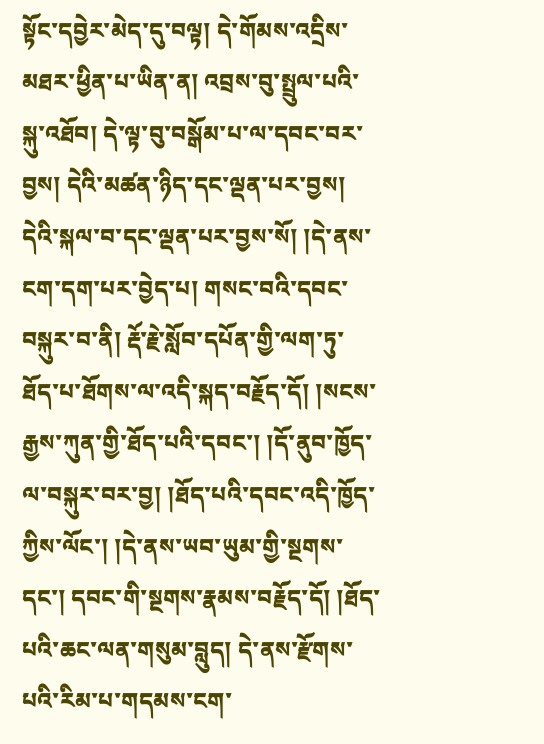སྟོང་དབྱེར་མེད་དུ་བལྟ། དེ་གོམས་འདྲིས་མཐར་ཕྱིན་པ་ཡིན་ན། འབྲས་བུ་སྤྲུལ་པའི་སྐུ་འཐོབ། དེ་ལྟ་བུ་བསྒོམ་པ་ལ་དབང་བར་བྱས། དེའི་མཚན་ཉིད་དང་ལྡན་པར་བྱས། དེའི་སྐལ་བ་དང་ལྡན་པར་བྱས་སོ། །དེ་ནས་ངག་དག་པར་བྱེད་པ། གསང་བའི་དབང་བསྐུར་བ་ནི། རྡོ་རྗེ་སློབ་དཔོན་གྱི་ལག་ཏུ་ཐོད་པ་ཐོགས་ལ་འདི་སྐད་བརྗོད་དོ། །སངས་རྒྱས་ཀུན་གྱི་ཐོད་པའི་དབང་། །དོ་ནུབ་ཁྱོད་ལ་བསྐུར་བར་བྱ། །ཐོད་པའི་དབང་འདི་ཁྱོད་ཀྱིས་ལོང་། །དེ་ནས་ཡབ་ཡུམ་གྱི་སྔགས་དང་། དབང་གི་སྔགས་རྣམས་བརྗོད་དོ། །ཐོད་པའི་ཆང་ལན་གསུམ་བླུད། དེ་ནས་རྫོགས་པའི་རིམ་པ་གདམས་ངག་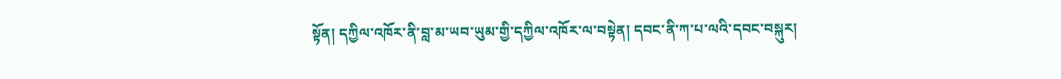སྟོན། དཀྱིལ་འཁོར་ནི་བླ་མ་ཡབ་ཡུམ་གྱི་དཀྱིལ་འཁོར་ལ་བསྟེན། དབང་ནི་ཀ་པ་ལའི་དབང་བསྐུར།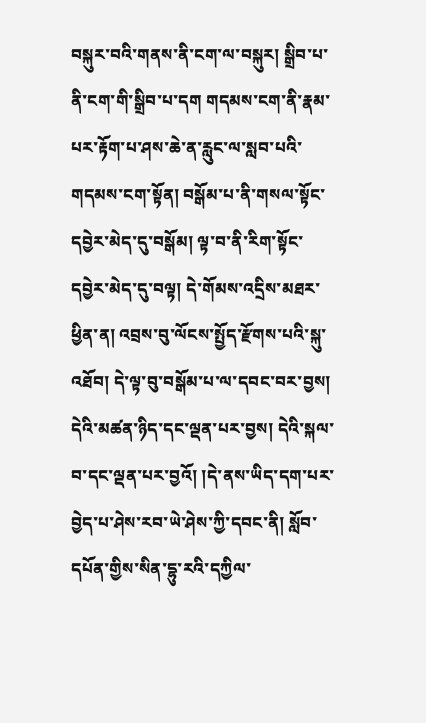བསྐུར་བའི་གནས་ནི་ངག་ལ་བསྐུར། སྒྲིབ་པ་ནི་ངག་གི་སྒྲིབ་པ་དག གདམས་ངག་ནི་རྣམ་པར་རྟོག་པ་ཤས་ཆེ་ན་རླུང་ལ་སླབ་པའི་གདམས་ངག་སྟོན། བསྒོམ་པ་ནི་གསལ་སྟོང་དབྱེར་མེད་དུ་བསྒོམ། ལྟ་བ་ནི་རིག་སྟོང་དབྱེར་མེད་དུ་བལྟ། དེ་གོམས་འདྲིས་མཐར་ཕྱིན་ན། འབྲས་བུ་ལོངས་སྤྱོད་རྫོགས་པའི་སྐུ་འཐོབ། དེ་ལྟ་བུ་བསྒོམ་པ་ལ་དབང་བར་བྱས། དེའི་མཚན་ཉིད་དང་ལྡན་པར་བྱས། དེའི་སྐལ་བ་དང་ལྡན་པར་བྱའོ། །དེ་ནས་ཡིད་དག་པར་བྱེད་པ་ཤེས་རབ་ཡེ་ཤེས་ཀྱི་དབང་ནི། སློབ་དཔོན་གྱིས་སིན་དྷུ་རའི་དཀྱིལ་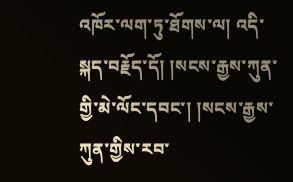འཁོར་ལག་ཏུ་ཐོགས་ལ། འདི་སྐད་བརྗོད་དོ། །སངས་རྒྱས་ཀུན་གྱི་མེ་ལོང་དབང་། །སངས་རྒྱས་ཀུན་གྱིས་རབ་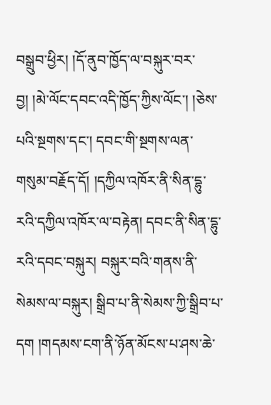བསྒྲུབ་ཕྱིར། །དོ་ནུབ་ཁྱོད་ལ་བསྐུར་བར་བྱ། །མེ་ལོང་དབང་འདི་ཁྱོད་ཀྱིས་ལོང་། །ཅེས་པའི་སྔགས་དང་། དབང་གི་སྔགས་ལན་གསུམ་བརྗོད་དོ། །དཀྱིལ་འཁོར་ནི་སིན་དྷུ་རའི་དཀྱིལ་འཁོར་ལ་བརྟེན། དབང་ནི་སིན་དྷུ་རའི་དབང་བསྐུར། བསྐུར་བའི་གནས་ནི་སེམས་ལ་བསྐུར། སྒྲིབ་པ་ནི་སེམས་ཀྱི་སྒྲིབ་པ་དག །གདམས་ངག་ནི་ཉོན་མོངས་པ་ཤས་ཆེ་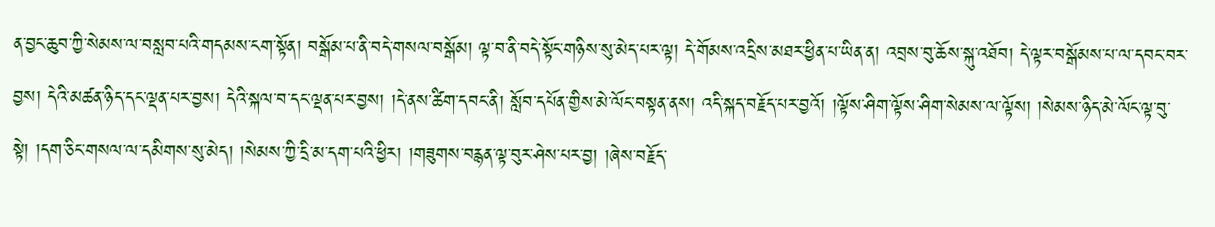ན་བྱང་ཆུབ་ཀྱི་སེམས་ལ་བསླབ་པའི་གདམས་ངག་སྟོན། བསྒོམ་པ་ནི་བདེ་གསལ་བསྒོམ། ལྟ་བ་ནི་བདེ་སྟོང་གཉིས་སུ་མེད་པར་ལྟ། དེ་གོམས་འདྲིས་མཐར་ཕྱིན་པ་ཡིན་ན། འབྲས་བུ་ཆོས་སྐུ་འཐོབ། དེ་ལྟར་བསྒོམས་པ་ལ་དབང་བར་བྱས། དེའི་མཚན་ཉིད་དང་ལྡན་པར་བྱས། དེའི་སྐལ་བ་དང་ལྡན་པར་བྱས། །དེ་ནས་ཚིག་དབང་ནི། སློབ་དཔོན་གྱིས་མེ་ལོང་བསྟན་ནས། འདི་སྐད་བརྗོད་པར་བྱའོ། །ལྟོས་ཤིག་ལྟོས་ཤིག་སེམས་ལ་ལྟོས། །སེམས་ཉིད་མེ་ལོང་ལྟ་བུ་སྟེ། །དག་ཅིང་གསལ་ལ་དམིགས་སུ་མེད། །སེམས་ཀྱི་དྲི་མ་དག་པའི་ཕྱིར། །གཟུགས་བརྙན་ལྟ་བུར་ཤེས་པར་བྱ། །ཞེས་བརྗོད་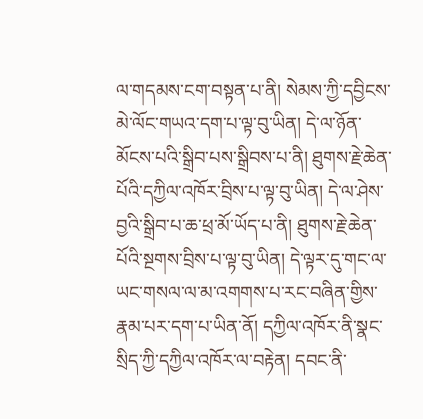ལ་གདམས་ངག་བསྟན་པ་ནི། སེམས་ཀྱི་དབྱིངས་མེ་ལོང་གཡའ་དག་པ་ལྟ་བུ་ཡིན། དེ་ལ་ཉོན་མོངས་པའི་སྒྲིབ་པས་སྒྲིབས་པ་ནི། ཐུགས་རྗེ་ཆེན་པོའི་དཀྱིལ་འཁོར་བྲིས་པ་ལྟ་བུ་ཡིན། དེ་ལ་ཤེས་བྱའི་སྒྲིབ་པ་ཆ་ཕྲ་མོ་ཡོད་པ་ནི། ཐུགས་རྗེ་ཆེན་པོའི་སྔགས་བྲིས་པ་ལྟ་བུ་ཡིན། དེ་ལྟར་དུ་གང་ལ་ཡང་གསལ་ལ་མ་འགགས་པ་རང་བཞིན་གྱིས་རྣམ་པར་དག་པ་ཡིན་ནོ། དཀྱིལ་འཁོར་ནི་སྣང་སྲིད་ཀྱི་དཀྱིལ་འཁོར་ལ་བརྟེན། དབང་ནི་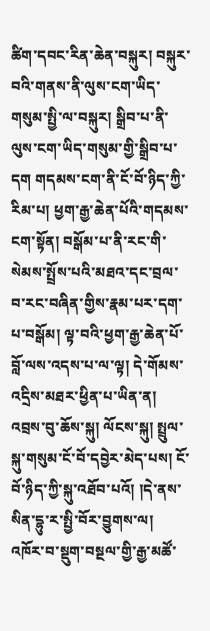ཚིག་དབང་རིན་ཆེན་བསྐུར། བསྐུར་བའི་གནས་ནི་ལུས་ངག་ཡིད་གསུམ་སྤྱི་ལ་བསྐུར། སྒྲིབ་པ་ནི་ལུས་ངག་ཡིད་གསུམ་གྱི་སྒྲིབ་པ་དག གདམས་ངག་ནི་ངོ་བོ་ཉིད་ཀྱི་རིམ་པ། ཕྱག་རྒྱ་ཆེན་པོའི་གདམས་ངག་སྟོན། བསྒོམ་པ་ནི་རང་གི་སེམས་སྤྲོས་པའི་མཐའ་དང་བྲལ་བ་རང་བཞིན་གྱིས་རྣམ་པར་དག་པ་བསྒོམ། ལྟ་བའི་ཕྱག་རྒྱ་ཆེན་པོ་བློ་ལས་འདས་པ་ལ་ལྟ། དེ་གོམས་འདྲིས་མཐར་ཕྱིན་པ་ཡིན་ན། འབྲས་བུ་ཆོས་སྐུ། ལོངས་སྐུ། སྤྲུལ་སྐུ་གསུམ་ངོ་བོ་དབྱེར་མེད་པས། ངོ་བོ་ཉིད་ཀྱི་སྐུ་འཐོབ་པའོ། །དེ་ནས་སིན་དྷུ་ར་སྤྱི་བོར་བྱུགས་ལ། འཁོར་བ་སྡུག་བསྔལ་གྱི་རྒྱ་མཚོ་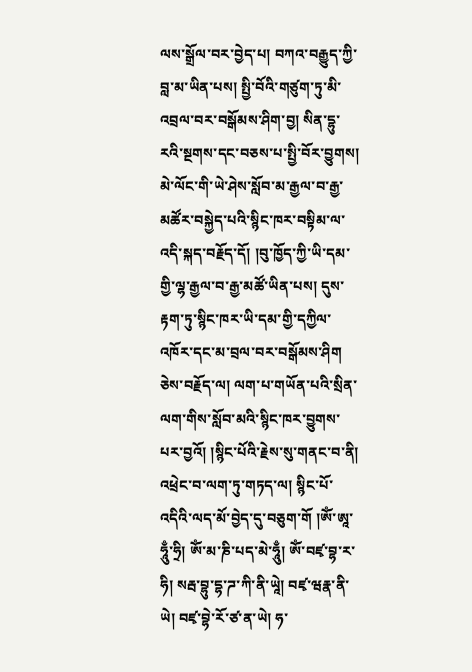ལས་སྒྲོལ་བར་བྱེད་པ། བཀའ་བརྒྱུད་ཀྱི་བླ་མ་ཡིན་པས། སྤྱི་བོའི་གཙུག་ཏུ་མི་འབྲལ་བར་བསྒོམས་ཤིག་བྱ། སིན་དྷུ་རའི་སྔགས་དང་བཅས་པ་སྤྱི་བོར་བྱུགས། མེ་ལོང་གི་ཡེ་ཤེས་སློབ་མ་རྒྱལ་བ་རྒྱ་མཚོར་བསྐྱེད་པའི་སྙིང་ཁར་བསྟིམ་ལ་འདི་སྐད་བརྗོད་དོ། །བུ་ཁྱོད་ཀྱི་ཡི་དམ་གྱི་ལྷ་རྒྱལ་བ་རྒྱ་མཚོ་ཡིན་པས། དུས་རྟག་ཏུ་སྙིང་ཁར་ཡི་དམ་གྱི་དཀྱིལ་འཁོར་དང་མ་བྲལ་བར་བསྒོམས་ཤིག ཅེས་བརྗོད་ལ། ལག་པ་གཡོན་པའི་སྲིན་ལག་གིས་སློབ་མའི་སྙིང་ཁར་བྱུགས་པར་བྱའོ། །སྙིང་པོའི་རྗེས་སུ་གནང་བ་ནི། འཕྲེང་བ་ལག་ཏུ་གཏད་ལ། སྙིང་པོ་འདིའི་ལད་མོ་བྱེད་དུ་བཅུག་གོ །ཨོཾ་ཨཱ་ཧཱུྃ་ཧྲི། ཨོཾ་མ་ཎི་པད་མེ་ཧཱུྃ། ཨོཾ་བཛྭ་བྷ་ར་ཧི། སརྦ་བྷུ་དྷ་ཌ་ཀི་ནི་ཡཱེ། བཛྭ་ཝརྣ་ནི་ཡེ། བཛྭ་བྷེ་རོ་ཙ་ན་ཡེ། ཧ་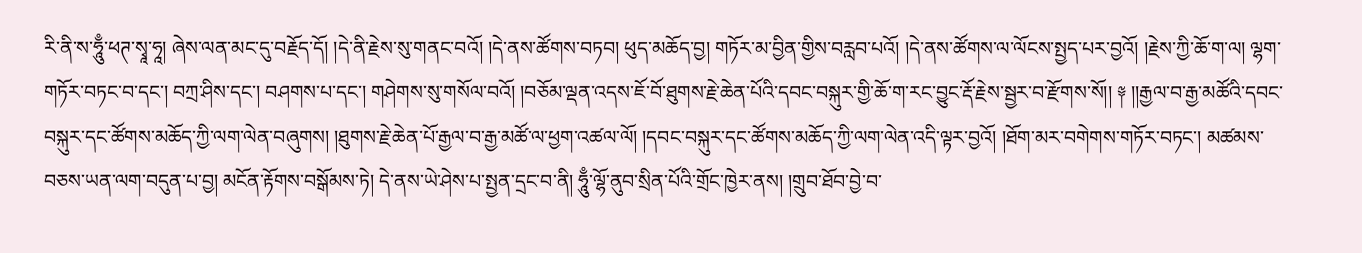རི་ནི་ས་ཧཱུྃ་ཕཊ་སྭཱ་ཧཱ། ཞེས་ལན་མང་དུ་བརྗོད་དོ། །དེ་ནི་རྗེས་སུ་གནང་བའོ། །དེ་ནས་ཚོགས་བཏབ། ཕུད་མཆོད་བྱ། གཏོར་མ་བྱིན་གྱིས་བརླབ་པའོ། །དེ་ནས་ཚོགས་ལ་ལོངས་སྤྱད་པར་བྱའོ། །རྗེས་ཀྱི་ཆོ་ག་ལ། ལྷག་གཏོར་བཏང་བ་དང་། བཀྲ་ཤིས་དང་། བཤགས་པ་དང་། གཤེགས་སུ་གསོལ་བའོ། །བཅོམ་ལྡན་འདས་ཇོ་བོ་ཐུགས་རྗེ་ཆེན་པོའི་དབང་བསྐུར་གྱི་ཆོ་ག་རང་བྱུང་རྡོ་རྗེས་སྦྱར་བ་རྫོགས་སོ།། ༈ །།རྒྱལ་བ་རྒྱ་མཚོའི་དབང་བསྐུར་དང་ཚོགས་མཆོད་ཀྱི་ལག་ལེན་བཞུགས། །ཐུགས་རྗེ་ཆེན་པོ་རྒྱལ་བ་རྒྱ་མཚོ་ལ་ཕྱག་འཚལ་ལོ། །དབང་བསྐུར་དང་ཚོགས་མཆོད་ཀྱི་ལག་ལེན་འདི་ལྟར་བྱའོ། །ཐོག་མར་བགེགས་གཏོར་བཏང་། མཚམས་བཅས་ཡན་ལག་བདུན་པ་བྱ། མངོན་རྟོགས་བསྒོམས་ཏེ། དེ་ནས་ཡེ་ཤེས་པ་སྤྱན་དྲང་བ་ནི། ཧཱུྃ་ལྷོ་ནུབ་སྲིན་པོའི་གྲོང་ཁྱེར་ནས། །གྲུབ་ཐོབ་བྱེ་བ་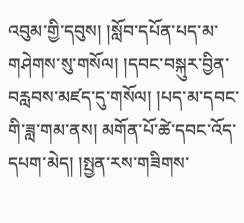འབུམ་གྱི་དབུས། །སློབ་དཔོན་པད་མ་གཤེགས་སུ་གསོལ། །དབང་བསྐུར་བྱིན་བརླབས་མཛད་དུ་གསོལ། །པད་མ་དབང་གི་ཟླ་གམ་ནས། མགོན་པོ་ཚེ་དབང་འོད་དཔག་མེད། །སྤྱན་རས་གཟིགས་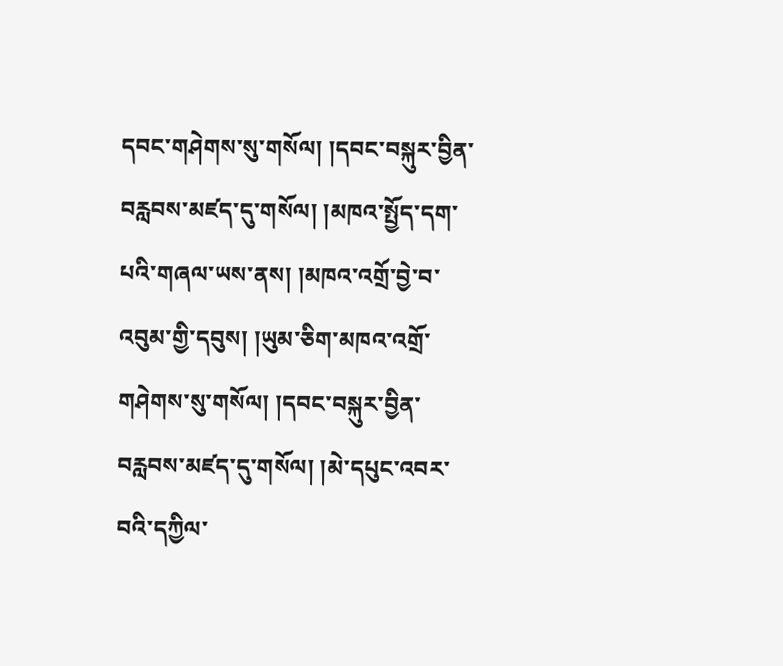དབང་གཤེགས་སུ་གསོལ། །དབང་བསྐུར་བྱིན་བརླབས་མཛད་དུ་གསོལ། །མཁའ་སྤྱོད་དག་པའི་གཞལ་ཡས་ནས། །མཁའ་འགྲོ་བྱེ་བ་འབུམ་གྱི་དབུས། །ཡུམ་ཅིག་མཁའ་འགྲོ་གཤེགས་སུ་གསོལ། །དབང་བསྐུར་བྱིན་བརླབས་མཛད་དུ་གསོལ། །མེ་དཔུང་འབར་བའི་དཀྱིལ་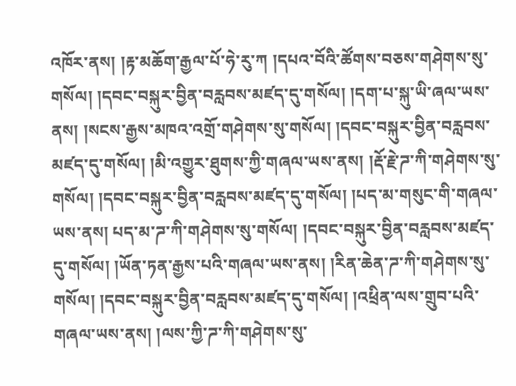འཁོར་ནས། །རྟ་མཆོག་རྒྱལ་པོ་ཧེ་རུ་ཀ །དཔའ་བོའི་ཚོགས་བཅས་གཤེགས་སུ་གསོལ། །དབང་བསྐུར་བྱིན་བརླབས་མཛད་དུ་གསོལ། །དག་པ་སྐུ་ཡི་ཞལ་ཡས་ནས། །སངས་རྒྱས་མཁའ་འགྲོ་གཤེགས་སུ་གསོལ། །དབང་བསྐུར་བྱིན་བརླབས་མཛད་དུ་གསོལ། །མི་འགྱུར་ཐུགས་ཀྱི་གཞལ་ཡས་ནས། །རྡོ་རྗེ་ཌ་ཀི་གཤེགས་སུ་གསོལ། །དབང་བསྐུར་བྱིན་བརླབས་མཛད་དུ་གསོལ། །པད་མ་གསུང་གི་གཞལ་ཡས་ནས། པད་མ་ཌ་ཀི་གཤེགས་སུ་གསོལ། །དབང་བསྐུར་བྱིན་བརླབས་མཛད་དུ་གསོལ། །ཡོན་ཏན་རྒྱས་པའི་གཞལ་ཡས་ནས། །རིན་ཆེན་ཌ་ཀི་གཤེགས་སུ་གསོལ། །དབང་བསྐུར་བྱིན་བརླབས་མཛད་དུ་གསོལ། །འཕྲིན་ལས་གྲུབ་པའི་གཞལ་ཡས་ནས། །ལས་ཀྱི་ཌ་ཀི་གཤེགས་སུ་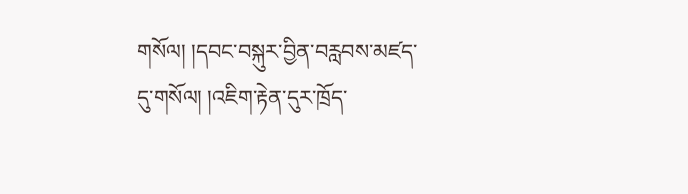གསོལ། །དབང་བསྐུར་བྱིན་བརླབས་མཛད་དུ་གསོལ། །འཇིག་རྟེན་དུར་ཁྲོད་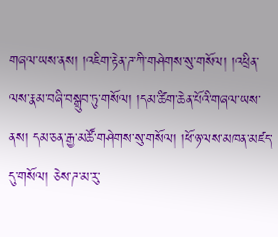གཞལ་ཡས་ནས། །འཇིག་རྟེན་ཌ་ཀི་གཤེགས་སུ་གསོལ། །འཕྲིན་ལས་རྣམ་བཞི་བསྒྲུབ་ཏུ་གསོལ། །དམ་ཚིག་ཆེན་པོའི་གཞལ་ཡས་ནས། དམ་ཅན་རྒྱ་མཚོ་གཤེགས་སུ་གསོལ། །ཕོ་ཉ་ལས་མཁན་མཛད་དུ་གསོལ། ཅེས་ཌ་མ་རུ་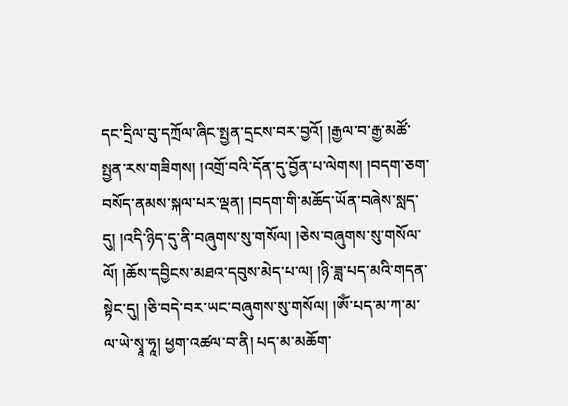དང་དྲིལ་བུ་དཀྲོལ་ཞིང་སྤྱན་དྲངས་བར་བྱའོ། །རྒྱལ་བ་རྒྱ་མཚོ་སྤྱན་རས་གཟིགས། །འགྲོ་བའི་དོན་དུ་བྱོན་པ་ལེགས། །བདག་ཅག་བསོད་ནམས་སྐལ་པར་ལྡན། །བདག་གི་མཆོད་ཡོན་བཞེས་སླད་དུ། །འདི་ཉིད་དུ་ནི་བཞུགས་སུ་གསོལ། །ཅེས་བཞུགས་སུ་གསོལ་ལོ། །ཆོས་དབྱིངས་མཐའ་དབུས་མེད་པ་ལ། །ཉི་ཟླ་པད་མའི་གདན་སྟེང་དུ། །ཅི་བདེ་བར་ཡང་བཞུགས་སུ་གསོལ། །ཨོཾ་པད་མ་ཀ་མ་ལ་ཡེ་སྭཱ་ཧཱ། ཕྱག་འཚལ་བ་ནི། པད་མ་མཆོག་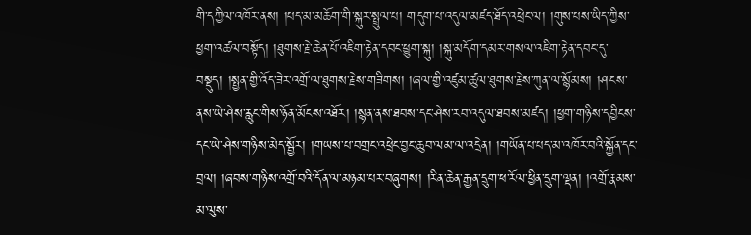གི་དཀྱིལ་འཁོར་ནས། །པད་མ་མཆོག་གི་སྐུར་སྤྲུལ་པ། གདུག་པ་འདུལ་མཛད་ཐོད་འཕྲེང་ལ། །གུས་པས་ཡིད་ཀྱིས་ཕྱག་འཚལ་བསྟོད། །ཐུགས་རྗེ་ཆེན་པོ་འཇིག་རྟེན་དབང་ཕྱུག་སྐུ། །སྐུ་མདོག་དམར་གསལ་འཇིག་རྟེན་དབང་དུ་བསྡུད། །སྤྱན་གྱི་འོད་ཟེར་འགྲོ་ལ་ཐུགས་རྗེས་གཟིགས། །ཞལ་གྱི་འཛུམ་ཚུལ་ཐུགས་རྗེས་ཀུན་ལ་སྙོམས། །ཤངས་ནས་ཡེ་ཤེས་རླུང་གིས་ཉོན་མོངས་འཐོར། །སྙན་ནས་ཐབས་དང་ཤེས་རབ་འདུལ་ཐབས་མཛད། །ཕྱག་གཉིས་དབྱིངས་དང་ཡེ་ཤེས་གཉིས་མེད་སྦྱོར། །གཡས་པ་བགྲང་འཕྲེང་བྱང་ཆུབ་ལམ་ལ་འདྲེན། །གཡོན་པ་པད་མ་འཁོར་བའི་སྐྱོན་དང་བྲལ། །ཞབས་གཉིས་འགྲོ་བའི་དོན་ལ་མཉམ་པར་བཞུགས། །རིན་ཆེན་རྒྱན་དྲུག་ཕ་རོལ་ཕྱིན་དྲུག་ལྡན། །འགྲོ་རྣམས་མ་ལུས་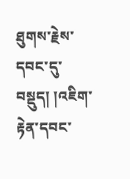ཐུགས་རྗེས་དབང་དུ་བསྡུད། །འཇིག་རྟེན་དབང་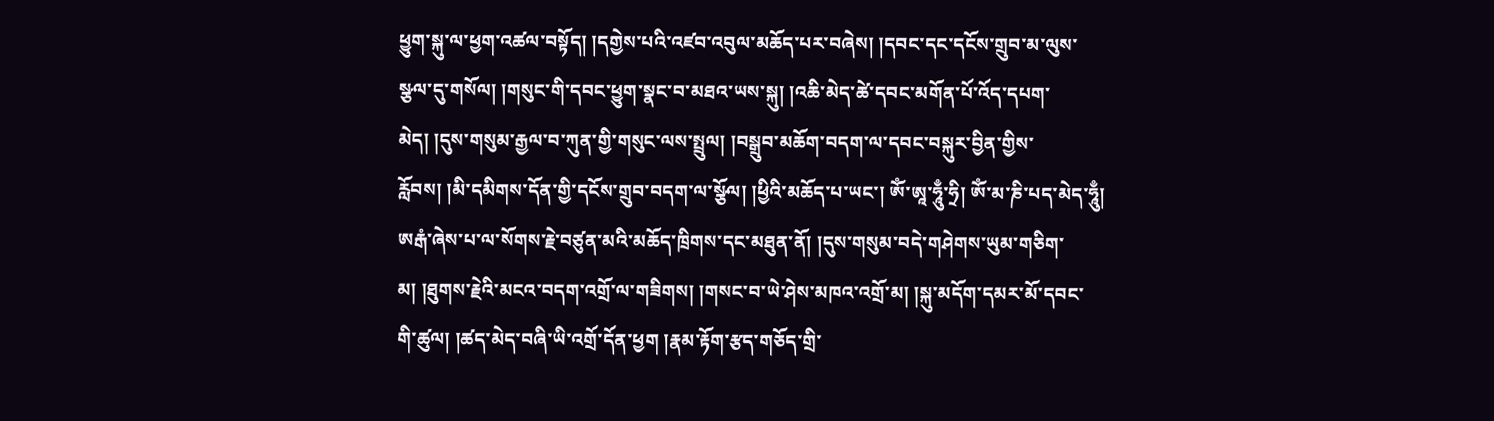ཕྱུག་སྐུ་ལ་ཕྱག་འཚལ་བསྟོད། །དགྱེས་པའི་འཛབ་འབུལ་མཆོད་པར་བཞེས། །དབང་དང་དངོས་གྲུབ་མ་ལུས་སྩལ་དུ་གསོལ། །གསུང་གི་དབང་ཕྱུག་སྣང་བ་མཐའ་ཡས་སྐུ། །འཆི་མེད་ཚེ་དབང་མགོན་པོ་འོད་དཔག་མེད། །དུས་གསུམ་རྒྱལ་བ་ཀུན་གྱི་གསུང་ལས་སྤྲུལ། །བསྒྲུབ་མཆོག་བདག་ལ་དབང་བསྐུར་བྱིན་གྱིས་རློབས། །མི་དམིགས་དོན་གྱི་དངོས་གྲུབ་བདག་ལ་སྩོལ། །ཕྱིའི་མཆོད་པ་ཡང་། ཨོཾ་ཨཱ་ཧཱུྃ་ཧྲི། ཨོཾ་མ་ཎི་པད་མེད་ཧཱུྃ། ཨརྒཾ་ཞེས་པ་ལ་སོགས་རྗེ་བཙུན་མའི་མཆོད་ཁྲིགས་དང་མཐུན་ནོ། །དུས་གསུམ་བདེ་གཤེགས་ཡུམ་གཅིག་མ། །ཐུགས་རྗེའི་མངའ་བདག་འགྲོ་ལ་གཟིགས། །གསང་བ་ཡེ་ཤེས་མཁའ་འགྲོ་མ། །སྐུ་མདོག་དམར་མོ་དབང་གི་ཚུལ། །ཚད་མེད་བཞི་ཡི་འགྲོ་དོན་ཕྱག །རྣམ་རྟོག་རྩད་གཅོད་གྲི་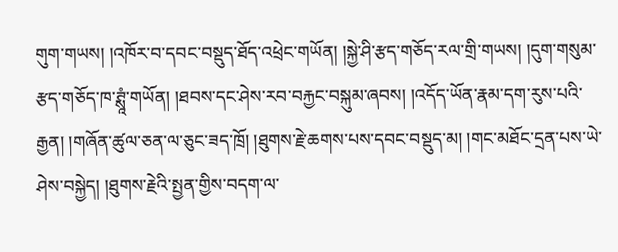གུག་གཡས། །འཁོར་བ་དབང་བསྡུད་ཐོད་འཕྲེང་གཡོན། །སྐྱེ་ཤི་རྩད་གཅོད་རལ་གྲི་གཡས། །དུག་གསུམ་རྩད་གཅོད་ཁ་ཊྶཱཾ་གཡོན། །ཐབས་དང་ཤེས་རབ་བརྐྱང་བསྐུམ་ཞབས། །འདོད་ཡོན་རྣམ་དག་རུས་པའི་རྒྱན། །གཞོན་ཚུལ་ཅན་ལ་ཅུང་ཟད་ཁྲོ། །ཐུགས་རྗེ་ཆགས་པས་དབང་བསྡུད་མ། །གང་མཐོང་དྲན་པས་ཡེ་ཤེས་བསྐྱེད། །ཐུགས་རྗེའི་སྤྱན་གྱིས་བདག་ལ་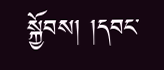སྐྱོབས། །དབང་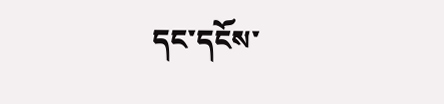དང་དངོས་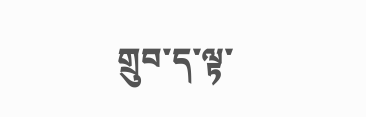གྲུབ་ད་ལྟ་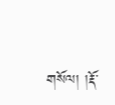གསོལ། །རྡོ་